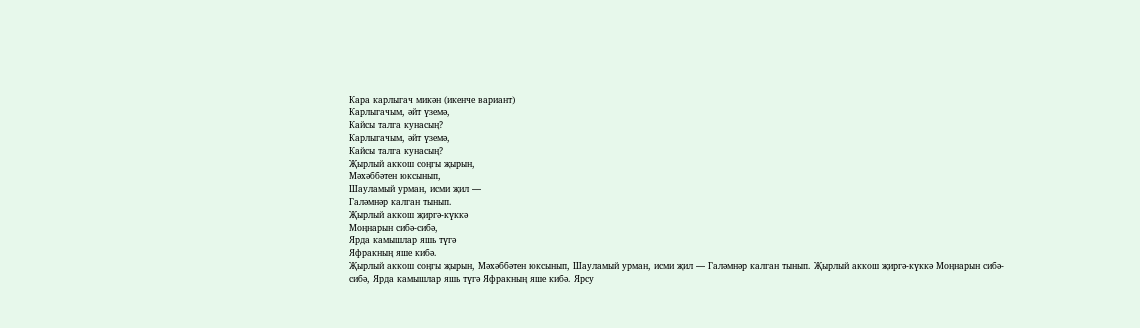Кара карлыгач микән (икенче вариант)
Карлыгачым, әйт үземә,
Кайсы талга кунасың?
Карлыгачым, әйт үземә,
Кайсы талга кунасың?
Җырлый аккош соңгы җырын,
Мәхәббәтен юксынып,
Шауламый урман, исми җил —
Галәмнәр калган тынып.
Җырлый аккош җиргә-күккә
Моңнарын сибә-сибә,
Ярда камышлар яшь түгә
Яфракның яше кибә.
Җырлый аккош соңгы җырын, Мәхәббәтен юксынып, Шауламый урман, исми җил — Галәмнәр калган тынып. Җырлый аккош җиргә-күккә Моңнарын сибә-сибә, Ярда камышлар яшь түгә Яфракның яше кибә. Ярсу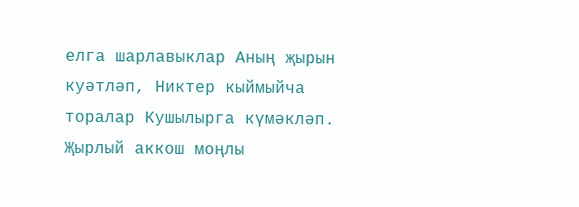елга шарлавыклар Аның җырын куәтләп, Никтер кыймыйча торалар Кушылырга күмәкләп. Җырлый аккош моңлы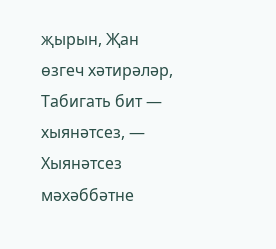җырын, Җан өзгеч хәтирәләр, Табигать бит — хыянәтсез, — Хыянәтсез мәхәббәтне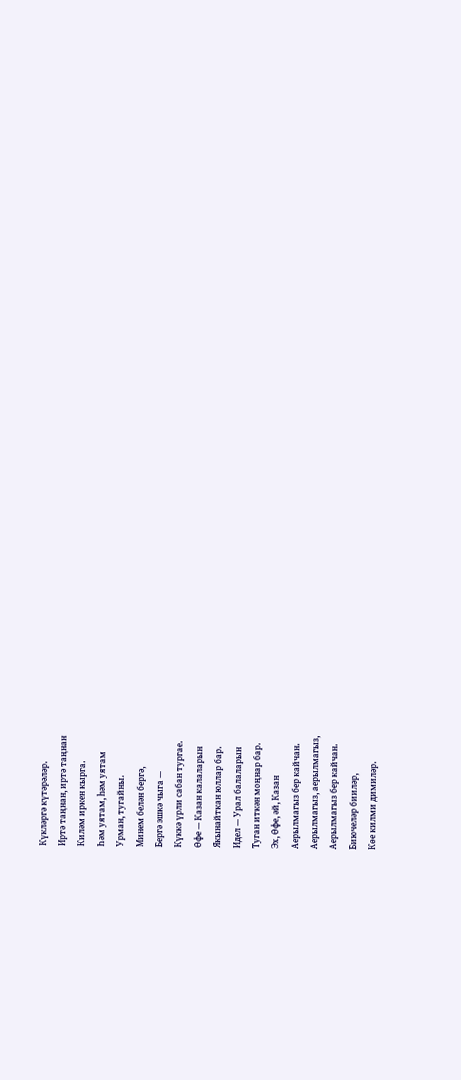Күкләргә күтәрәләр.
Иртә таңнан, иртә таңнан
Киләм иркен кырга.
Һәм уятам, һәм уятам
Урман, тугайны.
Минем белән бергә,
Бергә эшкә чыга —
Күккә үрли сабан тургае.
Өфе — Казан калаларын
Якынайткан юллар бар.
Идел — Урал балаларын
Туган иткән моңнар бар.
Эх, Өфе, әй, Казан
Аерылмагыз бер кайчан.
Аерылмагыз, аерылмагыз,
Аерылмагыз бер кайчан.
Биючеләр бииләр,
Көе килми димиләр.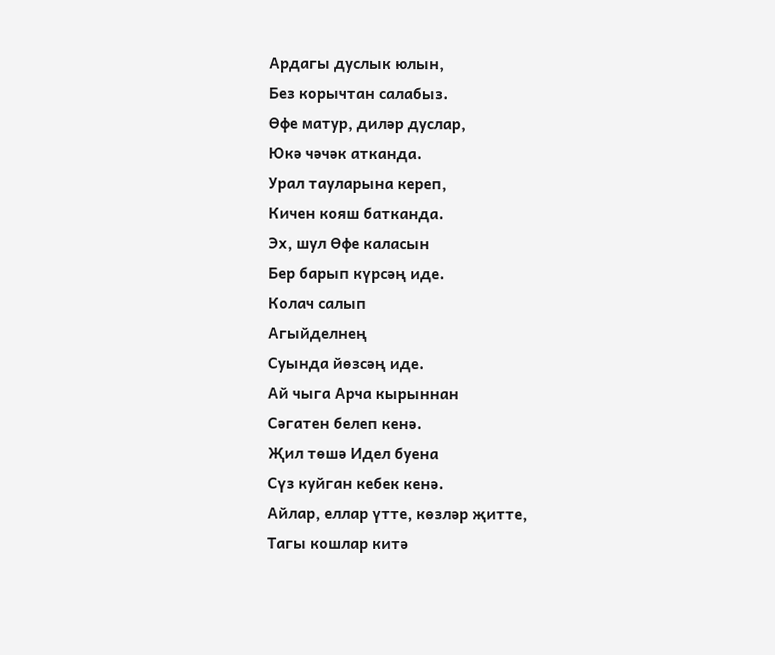Ардагы дуслык юлын,
Без корычтан салабыз.
Өфе матур, диләр дуслар,
Юкә чәчәк атканда.
Урал тауларына кереп,
Кичен кояш батканда.
Эх, шул Өфе каласын
Бер барып күрсәң иде.
Колач салып
Агыйделнең
Суында йөзсәң иде.
Ай чыга Арча кырыннан
Сәгатен белеп кенә.
Җил төшә Идел буена
Сүз куйган кебек кенә.
Айлар, еллар үтте, көзләр җитте,
Тагы кошлар китә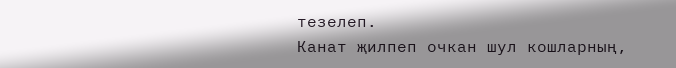тезелеп.
Канат җилпеп очкан шул кошларның,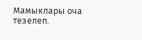Мамыклары оча тезелеп.